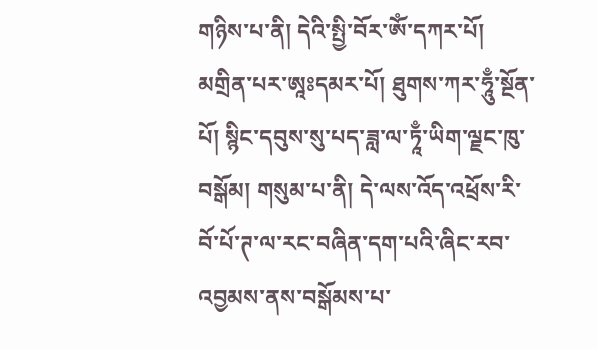གཉིས་པ་ནི། དེའི་སྤྱི་བོར་ཨོཾ་དཀར་པོ། མགྲིན་པར་ཨཱཿདམར་པོ། ཐུགས་ཀར་ཧཱུྃ་སྔོན་པོ། སྙིང་དབུས་སུ་པད་ཟླ་ལ་ཏཱྃ་ཡིག་ལྗང་ཁུ་བསྒོམ། གསུམ་པ་ནི། དེ་ལས་འོད་འཕྲོས་རི་བོ་པོ་ཊ་ལ་རང་བཞིན་དག་པའི་ཞིང་རབ་འབྱམས་ནས་བསྒོམས་པ་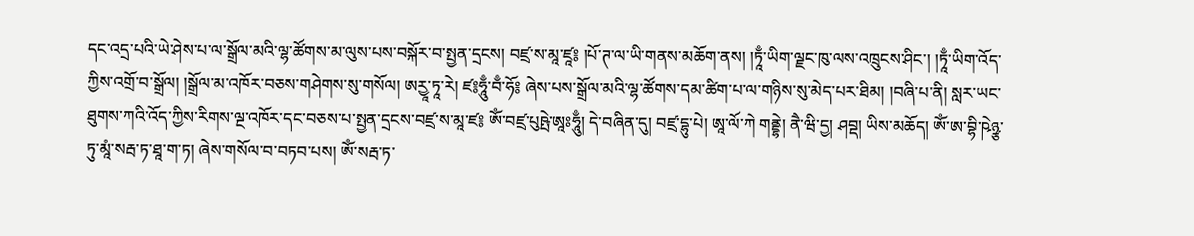དང་འདྲ་པའི་ཡེ་ཤེས་པ་ལ་སྒྲོལ་མའི་ལྷ་ཚོགས་མ་ལུས་པས་བསྐོར་བ་སྤྱན་དྲངས། བཛྲ་ས་མཱ་ཛཱ༔ །པོ་ཊ་ལ་ཡི་གནས་མཆོག་ནས། །ཏཱྃ་ཡིག་ལྗང་ཁུ་ལས་འཁྲུངས་ཤིང་། །ཏཱྃ་ཡིག་འོད་ཀྱིས་འགྲོ་བ་སྒྲོལ། །སྒྲོལ་མ་འཁོར་བཅས་གཤེགས་སུ་གསོལ། ཨརྱཱ་ཏཱ་རེ། ཛ༔ཧཱུྃ་བྃ་ཧོ༔ ཞེས་པས་སྒྲོལ་མའི་ལྷ་ཚོགས་དམ་ཚིག་པ་ལ་གཉིས་སུ་མེད་པར་ཐིམ། །བཞི་པ་ནི། སླར་ཡང་ཐུགས་ཀའི་འོད་ཀྱིས་རིགས་ལྔ་འཁོར་དང་བཅས་པ་སྤྱན་དྲངས་བཛྲ་ས་མཱ་ཛ༔ ཨོཾ་བཛྲ་པུཥྤེ་ཨཱཿཧཱུྃ། དེ་བཞིན་དུ། བཛྲ་དྷུ་པེ། ཨཱ་ལོ་ཀེ གནྡྷེ། ནཻ་ཝི་དྱ། ཤབྡ། ཡིས་མཆོད། ཨོཾ་ཨ་བྷི་ཥེཉྩ་ཏུ་མཱཾ་སརྦ་ཏ་ཐཱ་ག་ཏ། ཞེས་གསོལ་བ་བཏབ་པས། ཨོཾ་སརྦ་ཏ་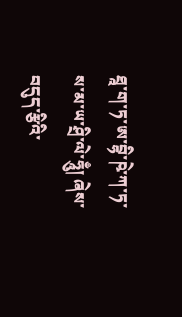ཐཱ་ག་ཏ་ཨ་བྷི་ཥེ་ཀ་ཏ་ས་མ་ཡ་ཤྲི་ལེ་ཧཱུྃ། ཞེས་བདུད་རྩིའི་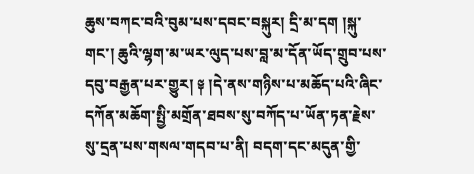ཆུས་བཀང་བའི་བུམ་པས་དབང་བསྐུར། དྲི་མ་དག །སྐུ་གང་། ཆུའི་ལྷག་མ་ཡར་ལུད་པས་བླ་མ་དོན་ཡོད་གྲུབ་པས་དབུ་བརྒྱན་པར་གྱུར། ༈ །དེ་ནས་གཉིས་པ་མཆོད་པའི་ཞིང་དཀོན་མཆོག་སྤྱི་མགྲོན་ཐབས་སུ་བཀོད་པ་ཡོན་ཏན་རྗེས་སུ་དྲན་པས་གསལ་གདབ་པ་ནི། བདག་དང་མདུན་གྱི་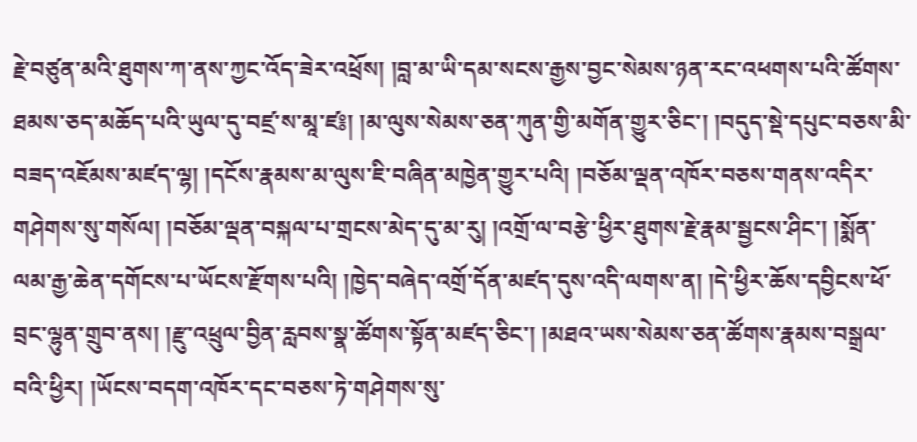རྗེ་བཙུན་མའི་ཐུགས་ཀ་ནས་ཀྱང་འོད་ཟེར་འཕྲོས། །བླ་མ་ཡི་དམ་སངས་རྒྱས་བྱང་སེམས་ཉན་རང་འཕགས་པའི་ཚོགས་ཐམས་ཅད་མཆོད་པའི་ཡུལ་དུ་བཛྲ་ས་མཱ་ཛ༔། །མ་ལུས་སེམས་ཅན་ཀུན་གྱི་མགོན་གྱུར་ཅིང་། །བདུད་སྡེ་དཔུང་བཅས་མི་བཟད་འཇོམས་མཛད་ལྷ། །དངོས་རྣམས་མ་ལུས་ཇི་བཞིན་མཁྱེན་གྱུར་པའི། །བཅོམ་ལྡན་འཁོར་བཅས་གནས་འདིར་གཤེགས་སུ་གསོལ། །བཅོམ་ལྡན་བསྐལ་པ་གྲངས་མེད་དུ་མ་རུ། །འགྲོ་ལ་བརྩེ་ཕྱིར་ཐུགས་རྗེ་རྣམ་སྦྱངས་ཤིང་། །སྨོན་ལམ་རྒྱ་ཆེན་དགོངས་པ་ཡོངས་རྫོགས་པའི། །ཁྱེད་བཞེད་འགྲོ་དོན་མཛད་དུས་འདི་ལགས་ན། །དེ་ཕྱིར་ཆོས་དབྱིངས་ཕོ་བྲང་ལྷུན་གྲུབ་ནས། །རྫུ་འཕྲུལ་བྱིན་རླབས་སྣ་ཚོགས་སྟོན་མཛད་ཅིང་། །མཐའ་ཡས་སེམས་ཅན་ཚོགས་རྣམས་བསྒྲལ་བའི་ཕྱིར། །ཡོངས་བདག་འཁོར་དང་བཅས་ཏེ་གཤེགས་སུ་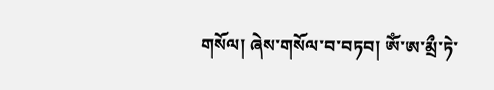གསོལ། ཞེས་གསོལ་བ་བཏབ། ཨོཾ་ཨ་མྲྀ་ཏེ་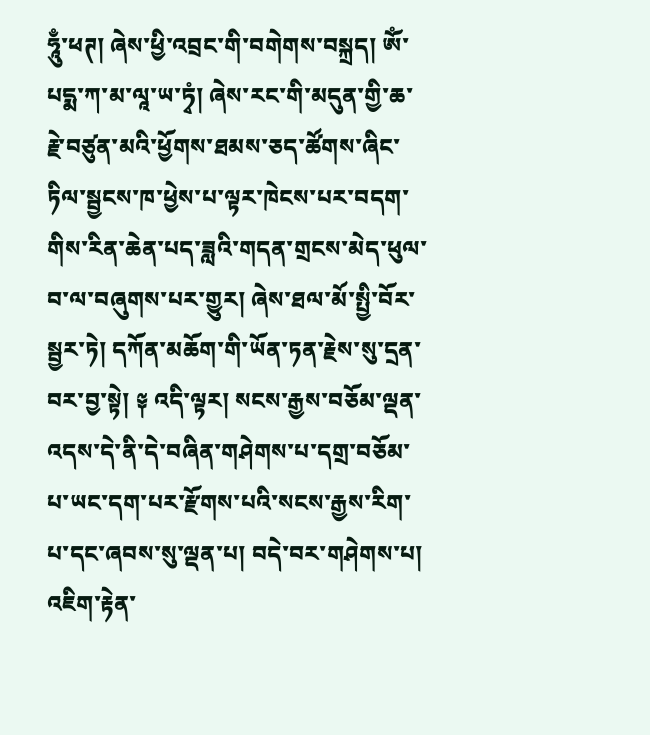ཧཱུྃ་ཕཊ། ཞེས་ཕྱི་འབྲང་གི་བགེགས་བསྐྲད། ཨོཾ་པདྨ་ཀ་མ་ལཱ་ཡ་ཏྭཾ། ཞེས་རང་གི་མདུན་གྱི་ཆ་རྗེ་བཙུན་མའི་ཕྱོགས་ཐམས་ཅད་ཚོགས་ཞིང་ཏིལ་སྦྱངས་ཁ་ཕྱེས་པ་ལྟར་ཁེངས་པར་བདག་གིས་རིན་ཆེན་པད་ཟླའི་གདན་གྲངས་མེད་ཕུལ་བ་ལ་བཞུགས་པར་གྱུར། ཞེས་ཐལ་མོ་སྤྱི་བོར་སྦྱར་ཏེ། དཀོན་མཆོག་གི་ཡོན་ཏན་རྗེས་སུ་དྲན་བར་བྱ་སྟེ། ༈ འདི་ལྟར། སངས་རྒྱས་བཅོམ་ལྡན་འདས་དེ་ནི་དེ་བཞིན་གཤེགས་པ་དགྲ་བཅོམ་པ་ཡང་དག་པར་རྫོགས་པའི་སངས་རྒྱས་རིག་པ་དང་ཞབས་སུ་ལྡན་པ། བདེ་བར་གཤེགས་པ། འཇིག་རྟེན་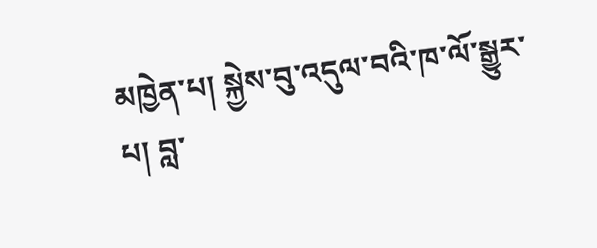མཁྱེན་པ། སྐྱེས་བུ་འདུལ་བའི་ཁ་ལོ་སྒྱུར་པ། བླ་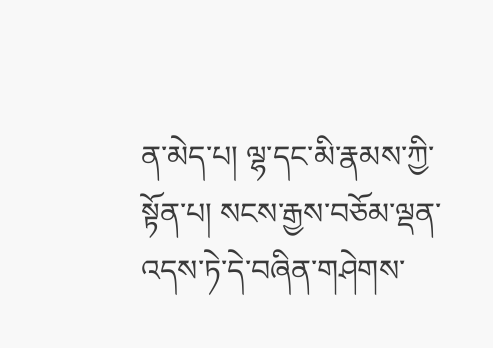ན་མེད་པ། ལྷ་དང་མི་རྣམས་ཀྱི་སྟོན་པ། སངས་རྒྱས་བཅོམ་ལྡན་འདས་ཏེ་དེ་བཞིན་གཤེགས་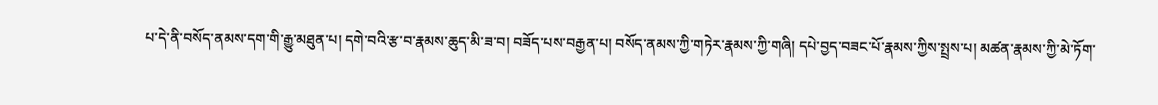པ་དེ་ནི་བསོད་ནམས་དག་གི་རྒྱུ་མཐུན་པ། དགེ་བའི་རྩ་བ་རྣམས་ཆུད་མི་ཟ་བ། བཟོད་པས་བརྒྱན་པ། བསོད་ནམས་ཀྱི་གཏེར་རྣམས་ཀྱི་གཞི། དཔེ་བྱད་བཟང་པོ་རྣམས་ཀྱིས་སྤྲས་པ། མཚན་རྣམས་ཀྱི་མེ་ཏོག་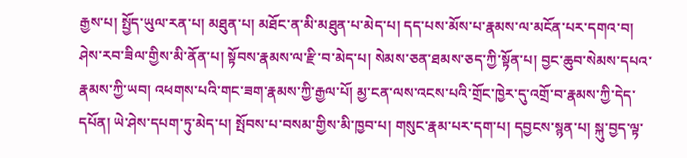རྒྱས་པ། སྤྱོད་ཡུལ་རན་པ། མཐུན་པ། མཐོང་ན་མི་མཐུན་པ་མེད་པ། དད་པས་མོས་པ་རྣམས་ལ་མངོན་པར་དགའ་བ། ཤེས་རབ་ཟིལ་གྱིས་མི་ནོན་པ། སྟོབས་རྣམས་ལ་རྫི་བ་མེད་པ། སེམས་ཅན་ཐམས་ཅད་ཀྱི་སྟོན་པ། བྱང་ཆུབ་སེམས་དཔའ་རྣམས་ཀྱི་ཡབ། འཕགས་པའི་གང་ཟག་རྣམས་ཀྱི་རྒྱལ་པོ། མྱ་ངན་ལས་འངས་པའི་གྲོང་ཁྱེར་དུ་འགྲོ་བ་རྣམས་ཀྱི་དེད་དཔོན། ཡེ་ཤེས་དཔག་ཏུ་མེད་པ། སྤོབས་པ་བསམ་གྱིས་མི་ཁྱབ་པ། གསུང་རྣམ་པར་དག་པ། དབྱངས་སྙན་པ། སྐུ་བྱད་ལྟ་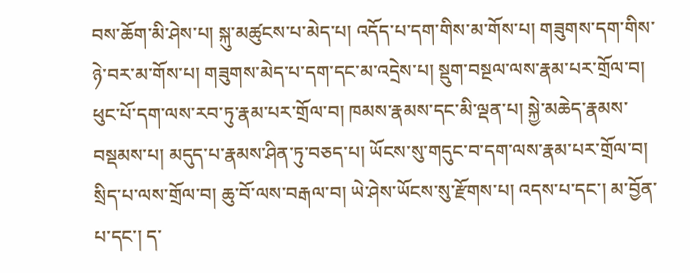བས་ཆོག་མི་ཤེས་པ། སྐུ་མཚུངས་པ་མེད་པ། འདོད་པ་དག་གིས་མ་གོས་པ། གཟུགས་དག་གིས་ཉེ་བར་མ་གོས་པ། གཟུགས་མེད་པ་དག་དང་མ་འདྲེས་པ། སྡུག་བསྔལ་ལས་རྣམ་པར་གྲོལ་བ། ཕུང་པོ་དག་ལས་རབ་ཏུ་རྣམ་པར་གྲོལ་བ། ཁམས་རྣམས་དང་མི་ལྡན་པ། སྐྱེ་མཆེད་རྣམས་བསྡམས་པ། མདུད་པ་རྣམས་ཤིན་ཏུ་བཅད་པ། ཡོངས་སུ་གདུང་བ་དག་ལས་རྣམ་པར་གྲོལ་བ། སྲིད་པ་ལས་གྲོལ་བ། ཆུ་བོ་ལས་བརྒལ་བ། ཡེ་ཤེས་ཡོངས་སུ་རྫོགས་པ། འདས་པ་དང་། མ་བྱོན་པ་དང་། ད་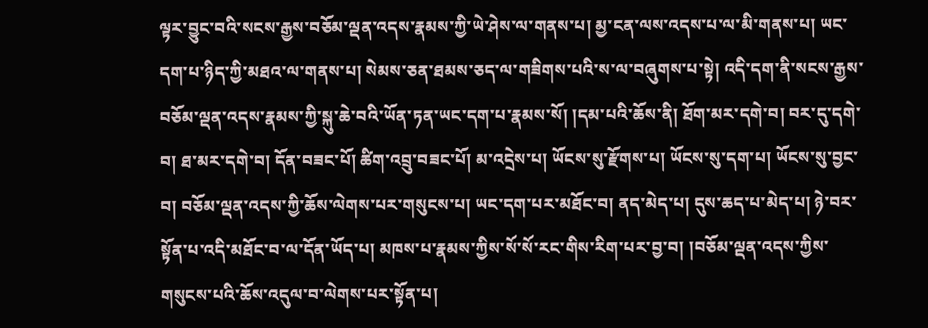ལྟར་བྱུང་བའི་སངས་རྒྱས་བཅོམ་ལྡན་འདས་རྣམས་ཀྱི་ཡེ་ཤེས་ལ་གནས་པ། མྱ་ངན་ལས་འདས་པ་ལ་མི་གནས་པ། ཡང་དག་པ་ཉིད་ཀྱི་མཐའ་ལ་གནས་པ། སེམས་ཅན་ཐམས་ཅད་ལ་གཟིགས་པའི་ས་ལ་བཞུགས་པ་སྟེ། འདི་དག་ནི་སངས་རྒྱས་བཅོམ་ལྡན་འདས་རྣམས་ཀྱི་སྐུ་ཆེ་བའི་ཡོན་ཏན་ཡང་དག་པ་རྣམས་སོ། །དམ་པའི་ཆོས་ནི། ཐོག་མར་དགེ་བ། བར་དུ་དགེ་བ། ཐ་མར་དགེ་བ། དོན་བཟང་པོ། ཚིག་འབྲུ་བཟང་པོ། མ་འདྲེས་པ། ཡོངས་སུ་རྫོགས་པ། ཡོངས་སུ་དག་པ། ཡོངས་སུ་བྱང་བ། བཅོམ་ལྡན་འདས་ཀྱི་ཆོས་ལེགས་པར་གསུངས་པ། ཡང་དག་པར་མཐོང་བ། ནད་མེད་པ། དུས་ཆད་པ་མེད་པ། ཉེ་བར་སྟོན་པ་འདི་མཐོང་བ་ལ་དོན་ཡོད་པ། མཁས་པ་རྣམས་ཀྱིས་སོ་སོ་རང་གིས་རིག་པར་བྱ་བ། །བཅོམ་ལྡན་འདས་ཀྱིས་གསུངས་པའི་ཆོས་འདུལ་བ་ལེགས་པར་སྟོན་པ།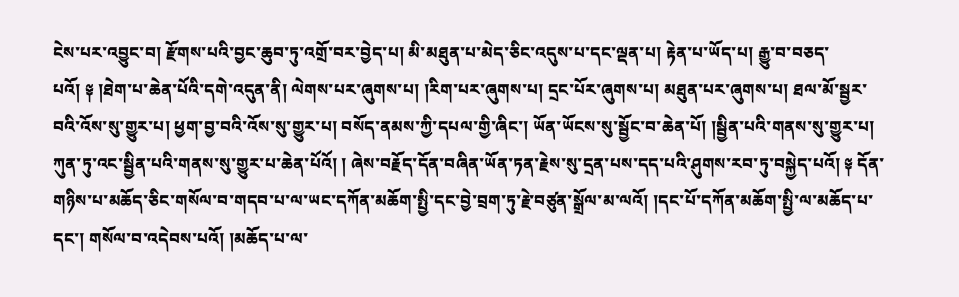ངེས་པར་འབྱུང་བ། རྫོགས་པའི་བྱང་ཆུབ་ཏུ་འགྲོ་བར་བྱེད་པ། མི་མཐུན་པ་མེད་ཅིང་འདུས་པ་དང་ལྡན་པ། རྟེན་པ་ཡོད་པ། རྒྱུ་བ་བཅད་པའོ། ༈ །ཐེག་པ་ཆེན་པོའི་དགེ་འདུན་ནི། ལེགས་པར་ཞུགས་པ། །རིག་པར་ཞུགས་པ། དྲང་པོར་ཞུགས་པ། མཐུན་པར་ཞུགས་པ། ཐལ་མོ་སྦྱར་བའི་འོས་སུ་གྱུར་པ། ཕྱག་བྱ་བའི་འོས་སུ་གྱུར་པ། བསོད་ནམས་ཀྱི་དཔལ་གྱི་ཞིང་། ཡོན་ཡོངས་སུ་སྦྱོང་བ་ཆེན་པོ། །སྦྱིན་པའི་གནས་སུ་གྱུར་པ། ཀུན་ཏུ་འང་སྦྱིན་པའི་གནས་སུ་གྱུར་པ་ཆེན་པོའོ། ། ཞེས་བརྗོད་དོན་བཞིན་ཡོན་ཏན་རྗེས་སུ་དྲན་པས་དད་པའི་ཤུགས་རབ་ཏུ་བསྐྱེད་པའོ། ༈ དོན་གཉིས་པ་མཆོད་ཅིང་གསོལ་བ་གདབ་པ་ལ་ཡང་དཀོན་མཆོག་སྤྱི་དང་བྱེ་བྲག་ཏུ་རྗེ་བཙུན་སྒྲོལ་མ་ལའོ། །དང་པོ་དཀོན་མཆོག་སྤྱི་ལ་མཆོད་པ་དང་། གསོལ་བ་འདེབས་པའོ། །མཆོད་པ་ལ་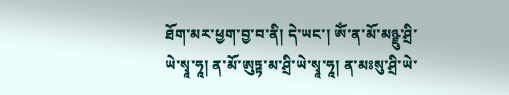ཐོག་མར་ཕྱག་བྱ་བ་ནི། དེ་ཡང་། ཨོཾ་ན་མོ་མཉྫུ་ཤྲི་ཡེ་སྭཱ་ཧཱ། ན་མོ་ཨུཏྟ་མ་ཤྲི་ཡེ་སྭཱ་ཧཱ། ན་མཿསུ་ཤྲི་ཡེ་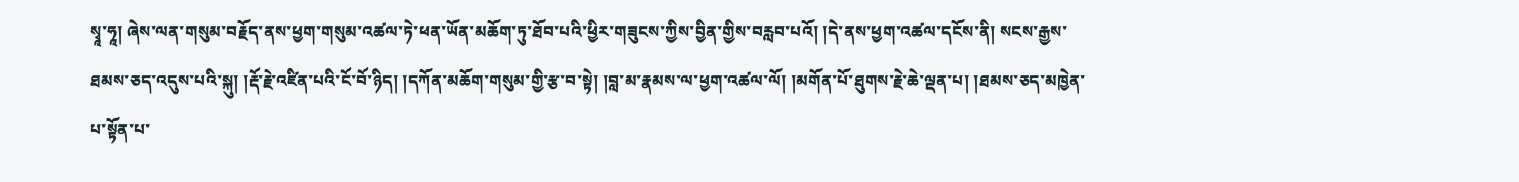སྭཱ་ཧཱ། ཞེས་ལན་གསུམ་བརྗོད་ནས་ཕྱག་གསུམ་འཚལ་ཏེ་ཕན་ཡོན་མཆོག་ཏུ་ཐོབ་པའི་ཕྱིར་གཟུངས་ཀྱིས་བྱིན་གྱིས་བརླབ་པའོ། །དེ་ནས་ཕྱག་འཚལ་དངོས་ནི། སངས་རྒྱས་ཐམས་ཅད་འདུས་པའི་སྐུ། །རྡོ་རྗེ་འཛིན་པའི་ངོ་བོ་ཉིད། །དཀོན་མཆོག་གསུམ་གྱི་རྩ་བ་སྟེ། །བླ་མ་རྣམས་ལ་ཕྱག་འཚལ་ལོ། །མགོན་པོ་ཐུགས་རྗེ་ཆེ་ལྡན་པ། །ཐམས་ཅད་མཁྱེན་པ་སྟོན་པ་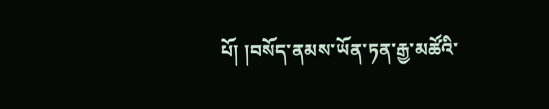པོ། །བསོད་ནམས་ཡོན་ཏན་རྒྱ་མཚོའི་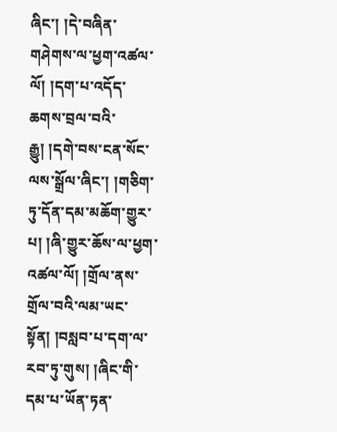ཞིང་། །དེ་བཞིན་གཤེགས་ལ་ཕྱག་འཚལ་ལོ། །དག་པ་འདོད་ཆགས་བྲལ་བའི་རྒྱུ། །དགེ་བས་ངན་སོང་ལས་སྒྲོལ་ཞིང་། །གཅིག་ཏུ་དོན་དམ་མཆོག་གྱུར་པ། །ཞི་གྱུར་ཆོས་ལ་ཕྱག་འཚལ་ལོ། །གྲོལ་ནས་གྲོལ་བའི་ལམ་ཡང་སྟོན། །བསླབ་པ་དག་ལ་རབ་ཏུ་གུས། །ཞིང་གི་དམ་པ་ཡོན་ཏན་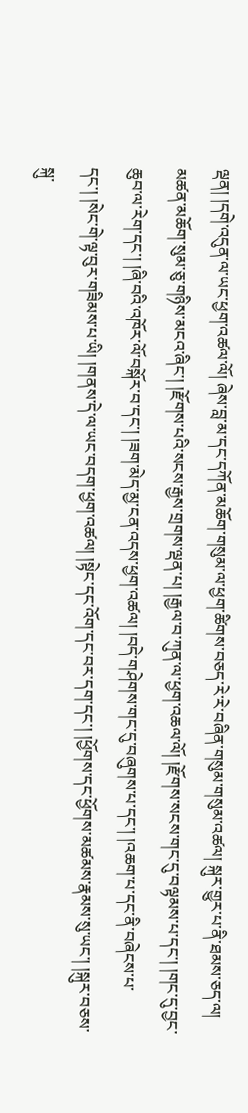ལྡན། །དགེ་འདུན་ལ་ཡང་ཕྱག་འཚལ་ལོ། ཞེས་བླ་མ་དང་དཀོན་མཆོག་གསུམ་ལ་ཕྱག་ཚིགས་བཅད་རེ་རེ་བཞིན་གསུམ་གསུམ་འཚལ། སྐུར་གྱུར་པ་ནི་ཐམས་ཅད་ལ། མཚན་མཆོག་སུམ་ཅུ་གཉིས་མངའ་ཞིང་། །རྫོགས་པའི་སངས་རྒྱས་གྲགས་ལྡན་པ། །རྒྱལ་བ་ཀུན་ལ་ཕྱག་འཆལ་ལོ། །རྫོགས་སངས་གང་དུ་བལྟམས་པ་དང་། །གང་དུ་བྱང་ཆུབ་ལ་རེག་དང་། །ཞི་བའི་འཁོར་ལོ་བསྐོར་བ་དང་། །ཟག་མེད་མྱ་ངན་འདས་ཕྱག་འཚལ། །བདེ་གཤེགས་གང་དུ་བཞུགས་པ་དང་། །འཆག་པ་དང་ནི་བཞེངས་པ་དང་། །སེང་གེ་ལྟ་བུར་གཟིམས་པ་ཡི། །གནས་དེ་ལ་ཡང་བདག་ཕྱག་འཚལ། །སྟེང་དང་འོག་དང་བར་དག་དང་། །ཕྱོགས་དང་ཕྱོགས་མཚམས་རྣམས་སུ་ཡང་། །སྐུར་བཅས་སྐུ་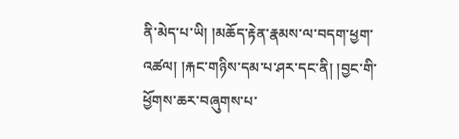ནི་མེད་པ་ཡི། །མཆོད་རྟེན་རྣམས་ལ་བདག་ཕྱག་འཚལ། །རྐང་གཉིས་དམ་པ་ཤར་དང་ནི། །བྱང་གི་ཕྱོགས་ཆར་བཞུགས་པ་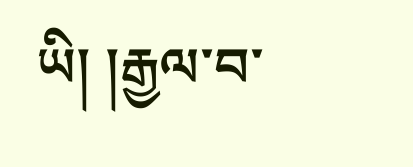ཡི། །རྒྱལ་བ་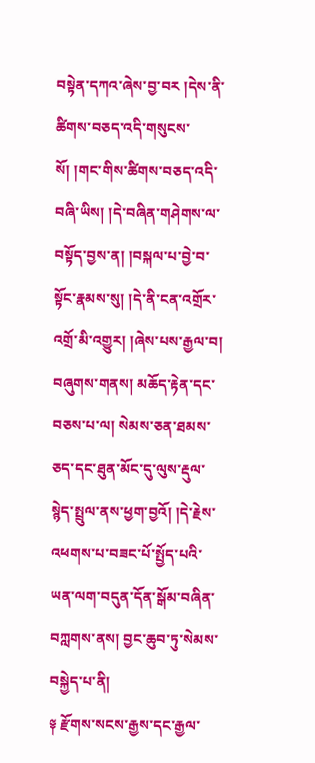བསྟེན་དཀའ་ཞེས་བྱ་བར །དེས་ནི་ཚིགས་བཅད་འདི་གསུངས་སོ། །གང་གིས་ཚིགས་བཅད་འདི་བཞི་ཡིས། །དེ་བཞིན་གཤེགས་ལ་བསྟོད་བྱས་ན། །བསྐལ་པ་བྱེ་བ་སྟོང་རྣམས་སུ། །དེ་ནི་ངན་འགྲོར་འགྲོ་མི་འགྱུར། །ཞེས་པས་རྒྱལ་བ། བཞུགས་གནས། མཆོད་རྟེན་དང་བཅས་པ་ལ། སེམས་ཅན་ཐམས་ཅད་དང་ཐུན་མོང་དུ་ལུས་རྡུལ་སྙེད་སྤྲུལ་ནས་ཕྱག་བྱའོ། །དེ་རྗེས་འཕགས་པ་བཟང་པོ་སྤྱོད་པའི་ཡན་ལག་བདུན་དོན་སྒོམ་བཞིན་བཀླགས་ནས། བྱང་ཆུབ་ཏུ་སེམས་བསྐྱེད་པ་ནི།
༈ རྫོགས་སངས་རྒྱས་དང་རྒྱལ་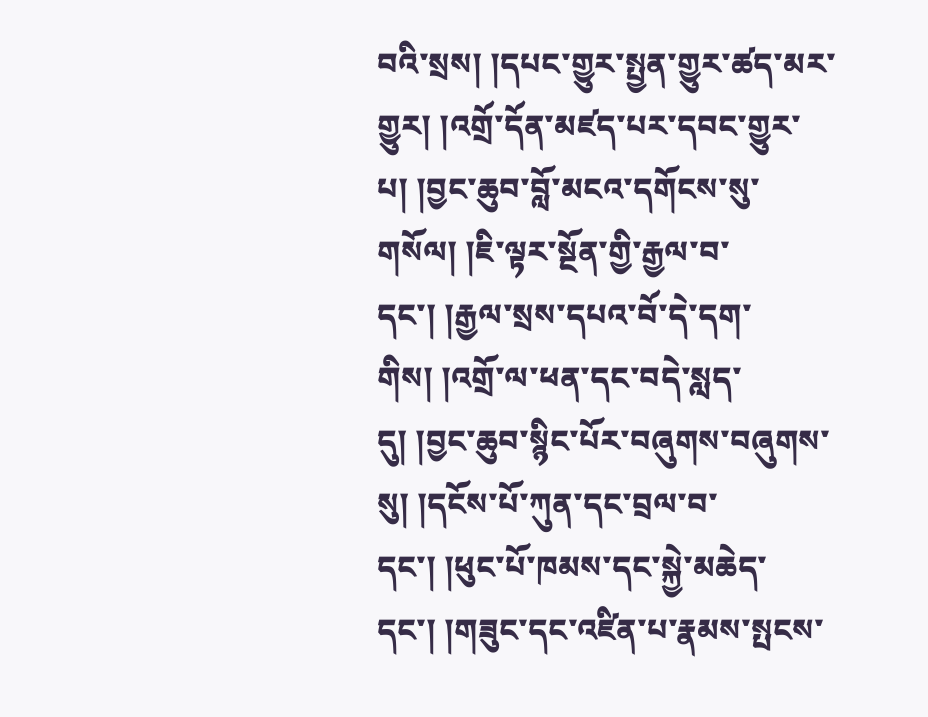བའི་སྲས། །དཔང་གྱུར་སྤྱན་གྱུར་ཚད་མར་གྱུར། །འགྲོ་དོན་མཛད་པར་དབང་གྱུར་པ། །བྱང་ཆུབ་བློ་མངའ་དགོངས་སུ་གསོལ། །ཇི་ལྟར་སྔོན་གྱི་རྒྱལ་བ་དང་། །རྒྱལ་སྲས་དཔའ་བོ་དེ་དག་གིས། །འགྲོ་ལ་ཕན་དང་བདེ་སླད་དུ། །བྱང་ཆུབ་སྙིང་པོར་བཞུགས་བཞུགས་སུ། །དངོས་པོ་ཀུན་དང་བྲལ་བ་དང་། །ཕུང་པོ་ཁམས་དང་སྐྱེ་མཆེད་དང་། །གཟུང་དང་འཛིན་པ་རྣམས་སྤངས་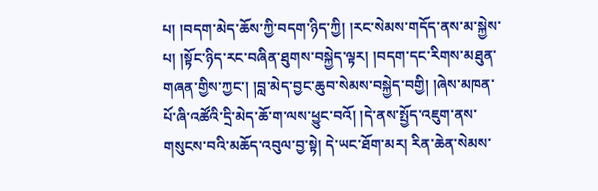པ། །བདག་མེད་ཆོས་ཀྱི་བདག་ཉིད་ཀྱི། །རང་སེམས་གདོད་ནས་མ་སྐྱེས་པ། །སྟོང་ཉིད་རང་བཞིན་ཐུགས་བསྐྱེད་ལྟར། །བདག་དང་རིགས་མཐུན་གཞན་གྱིས་ཀྱང་། །བླ་མེད་བྱང་ཆུབ་སེམས་བསྐྱེད་བགྱི། །ཞེས་མཁན་པོ་ཞི་འཚོའི་དྲི་མེད་ཆོ་ག་ལས་ཕྱུང་བའོ། །དེ་ནས་སྤྱོད་འཇུག་ནས་གསུངས་བའི་མཆོད་འབུལ་བྱ་སྟེ། དེ་ཡང་ཐོག་མར། རིན་ཆེན་སེམས་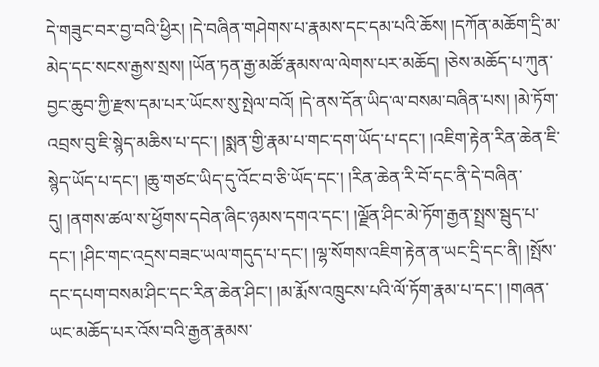དེ་གཟུང་བར་བྱ་བའི་ཕྱིར། །དེ་བཞིན་གཤེགས་པ་རྣམས་དང་དམ་པའི་ཆོས། །དཀོན་མཆོག་དྲི་མ་མེད་དང་སངས་རྒྱས་སྲས། །ཡོན་ཏན་རྒྱ་མཚོ་རྣམས་ལ་ལེགས་པར་མཆོད། །ཅེས་མཆོད་པ་ཀུན་བྱང་ཆུབ་ཀྱི་རྫས་དམ་པར་ཡོངས་སུ་སྤེལ་བའོ། །དེ་ནས་དོན་ཡིད་ལ་བསམ་བཞིན་པས། །མེ་ཏོག་འབྲས་བུ་ཇི་སྙེད་མཆིས་པ་དང་། །སྨན་གྱི་རྣམ་པ་གང་དག་ཡོད་པ་དང་། །འཇིག་རྟེན་རིན་ཆེན་ཇི་སྙེད་ཡོད་པ་དང་། །ཆུ་གཙང་ཡིད་དུ་འོང་བ་ཅི་ཡོད་དང་། །རིན་ཆེན་རི་བོ་དང་ནི་དེ་བཞིན་དུ། །ནགས་ཚལ་ས་ཕྱོགས་དབེན་ཞིང་ཉམས་དགའ་དང་། །ལྗོན་ཤིང་མེ་ཏོག་རྒྱན་སྤྲས་སྦུད་པ་དང་། །ཤིང་གང་འདྲས་བཟང་ཡལ་གདུད་པ་དང་། །ལྷ་སོགས་འཇིག་རྟེན་ན་ཡང་དྲི་དང་ནི། །སྤོས་དང་དཔག་བསམ་ཤིང་དང་རིན་ཆེན་ཤིང་། །མ་རྨོས་འཁྲུངས་པའི་ལོ་ཏོག་རྣམ་པ་དང་། །གཞན་ཡང་མཆོད་པར་འོས་བའི་རྒྱན་རྣམས་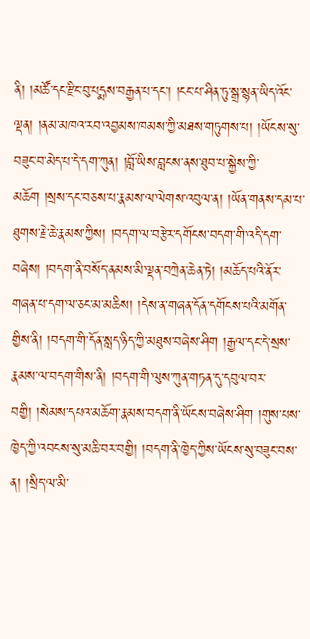ནི། །མཚོ་དང་རྫིང་བུ་པདྨས་བརྒྱན་པ་དང་། །ངང་པ་ཤིན་ཏུ་སྒྲ་སྙན་ཡིད་འོང་ལྡན། །ནམ་མཁའ་རབ་འབྱམས་ཁམས་ཀྱི་མཐས་གཏུགས་པ། །ཡོངས་སུ་བཟུང་བ་མེད་པ་དེ་དག་ཀུན། །བློ་ཡིས་བླངས་ནས་ཐུབ་པ་སྐྱེས་ཀྱི་མཆོག །སྲས་དང་བཅས་པ་རྣམས་ལ་ལེགས་འབུལ་ན། །ཡོན་གནས་དམ་པ་ཐུགས་རྗེ་ཆེ་རྣམས་ཀྱིས། །བདག་ལ་བརྩེར་དགོངས་བདག་གི་འདི་དག་བཞེས། །བདག་ནི་བསོད་ནམས་མི་ལྡན་བཀྲེན་ཆེན་ཏེ། །མཆོད་པའི་ནོར་གཞན་པ་དག་ལ་ཅང་མ་མཆིས། །དེས་ན་གཞན་དོན་དགོངས་པའི་མགོན་གྱིས་ནི། །བདག་གི་དོན་སླད་ཉིད་ཀྱི་མཐུས་བཞེས་ཤིག །རྒྱལ་དང་དེ་སྲས་རྣམས་ལ་བདག་གིས་ནི། །བདག་གི་ལུས་ཀུན་གཏན་དུ་དབུལ་བར་བགྱི། །སེམས་དཔའ་མཆོག་རྣམས་བདག་ནི་ཡོངས་བཞེས་ཤིག །གུས་པས་ཁྱེད་ཀྱི་འབངས་སུ་མཆི་བར་བགྱི། །བདག་ནི་ཁྱེད་ཀྱིས་ཡོངས་སུ་བཟུང་བས་ན། །སྲིད་ལ་མི་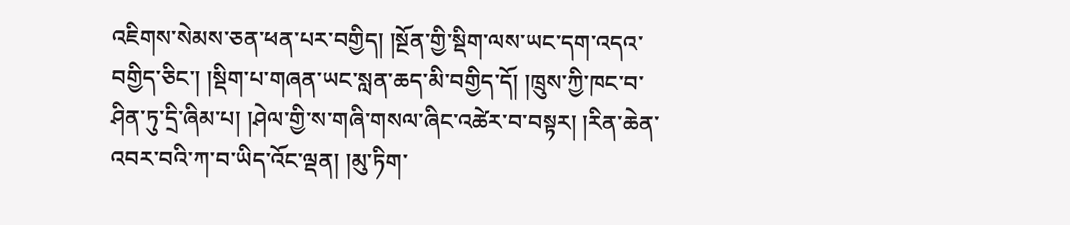འཇིགས་སེམས་ཅན་ཕན་པར་བགྱིད། །སྔོན་གྱི་སྡིག་ལས་ཡང་དག་འདའ་བགྱིད་ཅིང་། །སྡིག་པ་གཞན་ཡང་སླན་ཆད་མི་བགྱིད་དོ། །ཁྲུས་ཀྱི་ཁང་བ་ཤིན་ཏུ་དྲི་ཞིམ་པ། །ཤེལ་གྱི་ས་གཞི་གསལ་ཞིང་འཚེར་བ་བསྟར། །རིན་ཆེན་འབར་བའི་ཀ་བ་ཡིད་འོང་ལྡན། །མུ་ཏིག་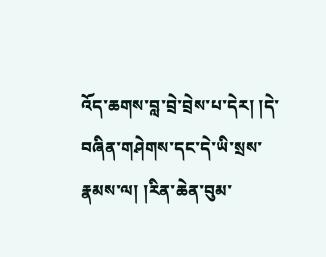འོད་ཆགས་བླ་བྲེ་བྲེས་པ་དེར། །དེ་བཞིན་གཤེགས་དང་དེ་ཡི་སྲས་རྣམས་ལ། །རིན་ཆེན་བུམ་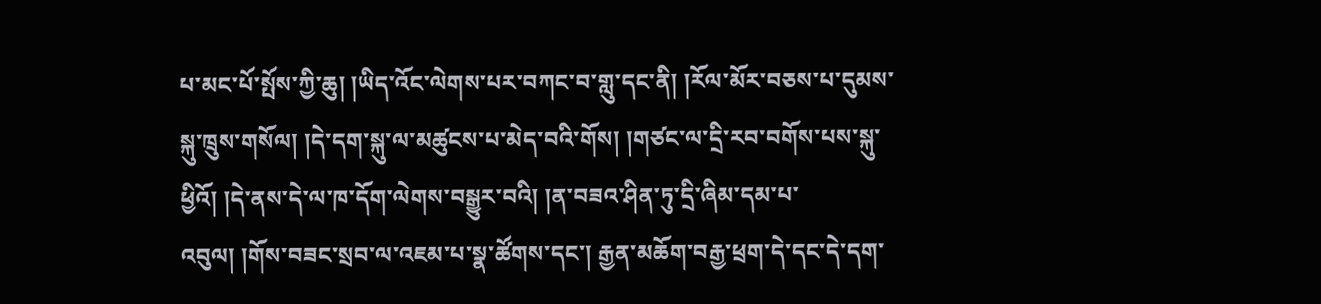པ་མང་པོ་སྤོས་ཀྱི་ཆུ། །ཡིད་འོང་ལེགས་པར་བཀང་བ་གླུ་དང་ནི། །རོལ་མོར་བཅས་པ་དུམས་སྐུ་ཁྲུས་གསོལ། །དེ་དག་སྐུ་ལ་མཚུངས་པ་མེད་བའི་གོས། །གཙང་ལ་དྲི་རབ་བགོས་པས་སྐུ་ཕྱིའོ། །དེ་ནས་དེ་ལ་ཁ་དོག་ལེགས་བསྒྱུར་བའི། །ན་བཟའ་ཤིན་ཏུ་དྲི་ཞིམ་དམ་པ་འབུལ། །གོས་བཟང་སྲབ་ལ་འཇམ་པ་སྣ་ཚོགས་དང་། རྒྱན་མཆོག་བརྒྱ་ཕྲག་དེ་དང་དེ་དག་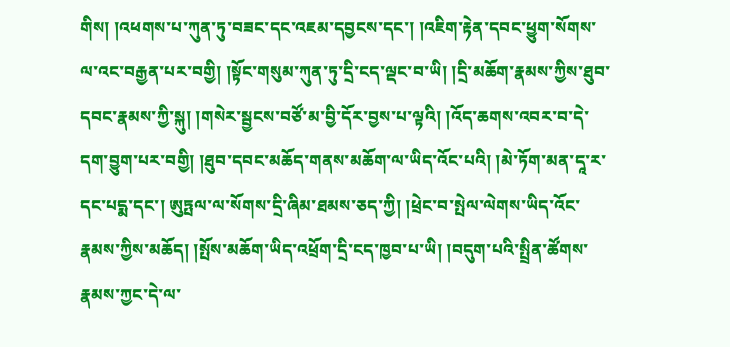གིས། །འཕགས་པ་ཀུན་ཏུ་བཟང་དང་འཇམ་དབྱངས་དང་། །འཇིག་རྟེན་དབང་ཕྱུག་སོགས་ལ་འང་བརྒྱན་པར་བགྱི། །སྟོང་གསུམ་ཀུན་ཏུ་དྲི་ངད་ལྡང་བ་ཡི། །དྲི་མཆོག་རྣམས་ཀྱིས་ཐུབ་དབང་རྣམས་ཀྱི་སྐུ། །གསེར་སྦྱངས་བཙོ་མ་བྱི་དོར་བྱས་པ་ལྟའི། །འོད་ཆགས་འབར་བ་དེ་དག་བྱུག་པར་བགྱི། །ཐུབ་དབང་མཆོད་གནས་མཆོག་ལ་ཡིད་འོང་པའི། །མེ་ཏོག་མན་དཱ་ར་དང་པདྨ་དང་། ཨུཏྤལ་ལ་སོགས་དྲི་ཞིམ་ཐམས་ཅད་ཀྱི། །ཕྲེང་བ་སྤེལ་ལེགས་ཡིད་འོང་རྣམས་ཀྱིས་མཆོད། །སྤོས་མཆོག་ཡིད་འཕྲོག་དྲི་ངད་ཁྱབ་པ་ཡི། །བདུག་པའི་སྤྲིན་ཚོགས་རྣམས་ཀྱང་དེ་ལ་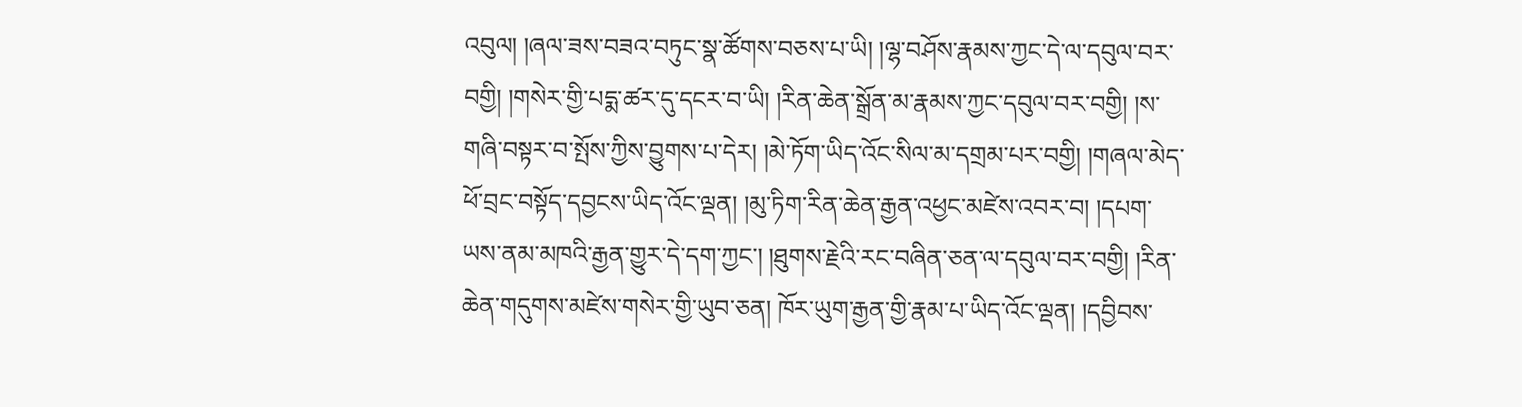འབུལ། །ཞལ་ཟས་བཟའ་བཏུང་སྣ་ཚོགས་བཅས་པ་ཡི། །ལྷ་བཤོས་རྣམས་ཀྱང་དེ་ལ་དབུལ་བར་བགྱི། །གསེར་གྱི་པདྨ་ཚར་དུ་དངར་བ་ཡི། །རིན་ཆེན་སྒྲོན་མ་རྣམས་ཀྱང་དབུལ་བར་བགྱི། །ས་གཞི་བསྟར་བ་སྤོས་ཀྱིས་བྱུགས་པ་དེར། །མེ་ཏོག་ཡིད་འོང་སིལ་མ་དགྲམ་པར་བགྱི། །གཞལ་མེད་ཕོ་བྲང་བསྟོད་དབྱངས་ཡིད་འོང་ལྡན། །མུ་ཏིག་རིན་ཆེན་རྒྱན་འཕྱང་མཛེས་འབར་བ། །དཔག་ཡས་ནམ་མཁའི་རྒྱན་གྱུར་དེ་དག་ཀྱང་། །ཐུགས་རྗེའི་རང་བཞིན་ཅན་ལ་དབུལ་བར་བགྱི། །རིན་ཆེན་གདུགས་མཛེས་གསེར་གྱི་ཡུབ་ཅན། ཁོར་ཡུག་རྒྱན་གྱི་རྣམ་པ་ཡིད་འོང་ལྡན། །དབྱིབས་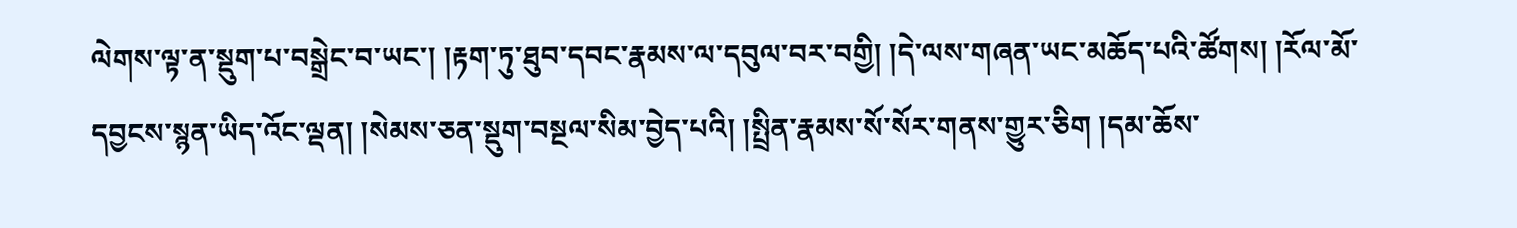ལེགས་ལྟ་ན་སྡུག་པ་བསྒྲེང་བ་ཡང་། །རྟག་ཏུ་ཐུབ་དབང་རྣམས་ལ་དབུལ་བར་བགྱི། །དེ་ལས་གཞན་ཡང་མཆོད་པའི་ཚོགས། །རོལ་མོ་དབྱངས་སྙན་ཡིད་འོང་ལྡན། །སེམས་ཅན་སྡུག་བསྔལ་སིམ་བྱེད་པའི། །སྤྲིན་རྣམས་སོ་སོར་གནས་གྱུར་ཅིག །དམ་ཆོས་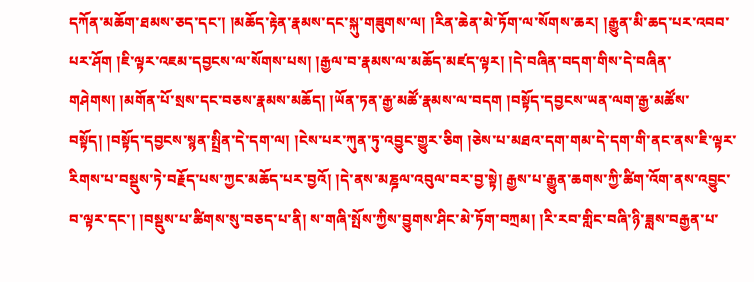དཀོན་མཆོག་ཐམས་ཅད་དང་། །མཆོད་རྟེན་རྣམས་དང་སྐུ་གཟུགས་ལ། །རིན་ཆེན་མེ་ཏོག་ལ་སོགས་ཆར། །རྒྱུན་མི་ཆད་པར་འབབ་པར་ཤོག །ཇི་ལྟར་འཇམ་དབྱངས་ལ་སོགས་པས། །རྒྱལ་བ་རྣམས་ལ་མཆོད་མཛད་ལྟར། །དེ་བཞིན་བདག་གིས་དེ་བཞིན་གཤེགས། །མགོན་པོ་སྲས་དང་བཅས་རྣམས་མཆོད། །ཡོན་ཏན་རྒྱ་མཚོ་རྣམས་ལ་བདག །བསྟོད་དབྱངས་ཡན་ལག་རྒྱ་མཚོས་བསྟོད། །བསྟོད་དབྱངས་སྙན་སྤྲིན་དེ་དག་ལ། །ངེས་པར་ཀུན་ཏུ་འབྱུང་གྱུར་ཅིག །ཅེས་པ་མཐའ་དག་གམ་དེ་དག་གི་ནང་ནས་ཇི་ལྟར་རིགས་པ་བསྡུས་ཏེ་བརྗོད་པས་ཀྱང་མཆོད་པར་བྱའོ། །དེ་ནས་མཎྜལ་འབུལ་བར་བྱ་སྟེ། རྒྱས་པ་རྒྱུན་ཆགས་ཀྱི་ཚིག་འོག་ནས་འབྱུང་བ་ལྟར་དང་། །བསྡུས་པ་ཚིགས་སུ་བཅད་པ་ནི། ས་གཞི་སྤོས་ཀྱིས་བྱུགས་ཤིང་མེ་ཏོག་བཀྲམ། །རི་རབ་གླིང་བཞི་ཉི་ཟླས་བརྒྱན་པ་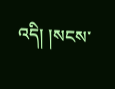འདི། །སངས་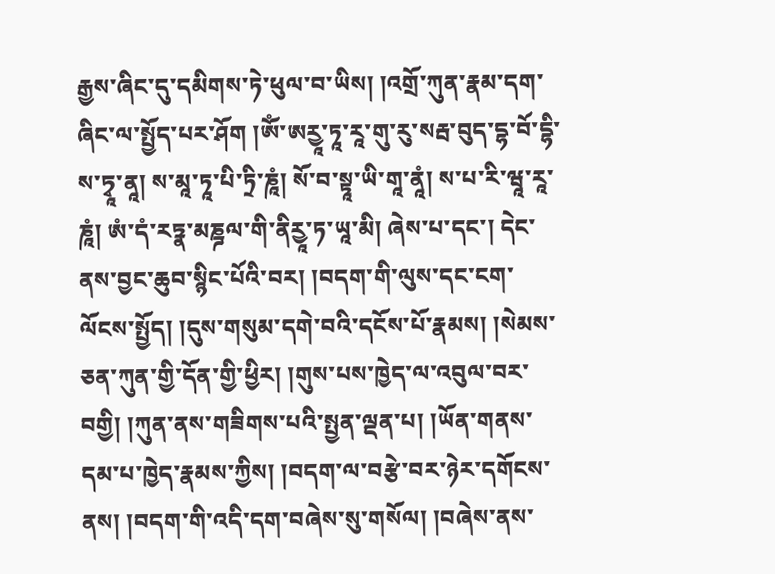རྒྱས་ཞིང་དུ་དམིགས་ཏེ་ཕུལ་བ་ཡིས། །འགྲོ་ཀུན་རྣམ་དག་ཞིང་ལ་སྤྱོད་པར་ཤོག །ཨོཾ་ཨརྱཱ་ཏཱ་རཱ་གུ་རུ་སརྦ་བུད་དྷ་བོ་དྷི་ས་ཏྭཱ་ནཱ། ས་མཱ་ཏཱ་པི་ཏྲི་ཎཱཾ། སོ་བ་སྟཱ་ཡི་གཱ་ནཱཾ། ས་པ་རི་ཝཱ་རཱ་ཎཱཾ། ཨཾ་དཾ་རཏྣ་མཎྜལ་གི་ནིརྱཱ་ཏ་ཡཱ་མི། ཞེས་པ་དང་། དེང་ནས་བྱང་ཆུབ་སྙིང་པོའི་བར། །བདག་གི་ལུས་དང་ངག་ལོངས་སྤྱོད། །དུས་གསུམ་དགེ་བའི་དངོས་པོ་རྣམས། །སེམས་ཅན་ཀུན་གྱི་དོན་གྱི་ཕྱིར། །གུས་པས་ཁྱེད་ལ་འབུལ་བར་བགྱི། །ཀུན་ནས་གཟིགས་པའི་སྤྱན་ལྡན་པ། །ཡོན་གནས་དམ་པ་ཁྱེད་རྣམས་ཀྱིས། །བདག་ལ་བརྩེ་བར་ཉེར་དགོངས་ནས། །བདག་གི་འདི་དག་བཞེས་སུ་གསོལ། །བཞེས་ནས་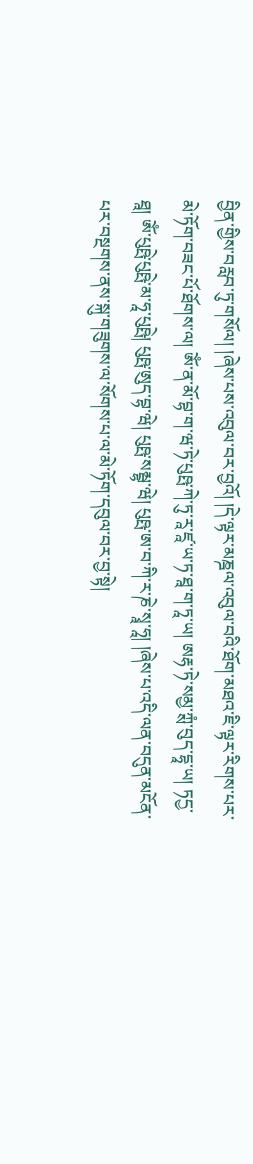བྱིན་གྱིས་བརླབ་ཏུ་གསོལ། །ཞེས་པས་འབུལ་བར་བྱའོ། །དེ་ལྟར་མཎྜལ་འབུལ་བའི་ཐོག་མཐའ་ཇི་ལྟར་རིགས་པར་མེ་ཏོག་བཟང་པོ་ཐོགས་ལ། ཨོཾ་ན་མོ་བྷ་ག་ཝ་ཏེ་པུཥྤ་ཀེ་ཏུ་རཱ་ཛཱ་ཡ་ཏ་ཐཱ་ག་ཏཱ་ཡ། ཨརྷ་ཏེ་སམྱ་ཀྶཾ་བུད་དྷཱ་ཡ། ཏདྱ་ཐཱ། ཨོཾ་པུཥྤེ་པུཥྤེ་མ་ཧཱ་པུཥྤེ། པུཥྤ་ཨུད་བྷ་ཝེ། པུཥྤ་སམྦྷ་ཝེ། པུཥྤ་ཨ་བ་ཀི་ར་ཎེ་སྭཱ་ཧཱ། །ཞེས་པ་འདི་ལན་བདུན་མངོན་པར་བསྔགས་ནས་སྐུ་གཟུགས་ལ་སོགས་པ་ལ་མེ་ཏོག་དབུལ་བར་བྱ་སྟེ།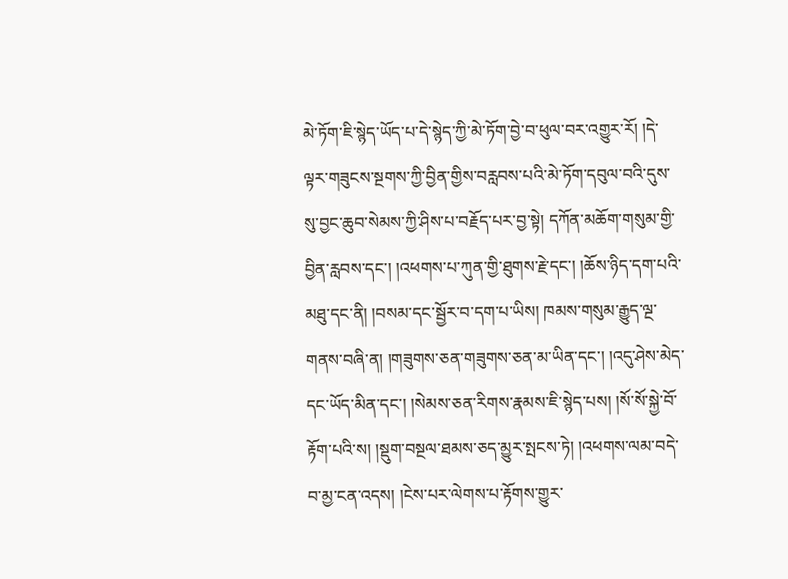མེ་ཏོག་ཇི་སྙེད་ཡོད་པ་དེ་སྙེད་ཀྱི་མེ་ཏོག་བྱེ་བ་ཕུལ་བར་འགྱུར་རོ། །དེ་ལྟར་གཟུངས་སྔགས་ཀྱི་བྱིན་གྱིས་བརླབས་པའི་མེ་ཏོག་དབུལ་བའི་དུས་སུ་བྱང་ཆུབ་སེམས་ཀྱི་ཤིས་པ་བརྗོད་པར་བྱ་སྟེ། དཀོན་མཆོག་གསུམ་གྱི་བྱིན་རླབས་དང་། །འཕགས་པ་ཀུན་གྱི་ཐུགས་རྗེ་དང་། །ཆོས་ཉིད་དག་པའི་མཐུ་དང་ནི། །བསམ་དང་སྦྱོར་བ་དག་པ་ཡིས། ཁམས་གསུམ་རྒྱུད་ལྔ་གནས་བཞི་ན། །གཟུགས་ཅན་གཟུགས་ཅན་མ་ཡིན་དང་། །འདུ་ཤེས་མེད་དང་ཡོད་མིན་དང་། །སེམས་ཅན་རིགས་རྣམས་ཇི་སྙེད་པས། །སོ་སོ་སྐྱེ་བོ་རྟོག་པའི་ས། །སྡུག་བསྔལ་ཐམས་ཅད་མྱུར་སྤངས་ཏེ། །འཕགས་ལམ་བདེ་བ་མྱ་ངན་འདས། །ངེས་པར་ལེགས་པ་རྟོགས་གྱུར་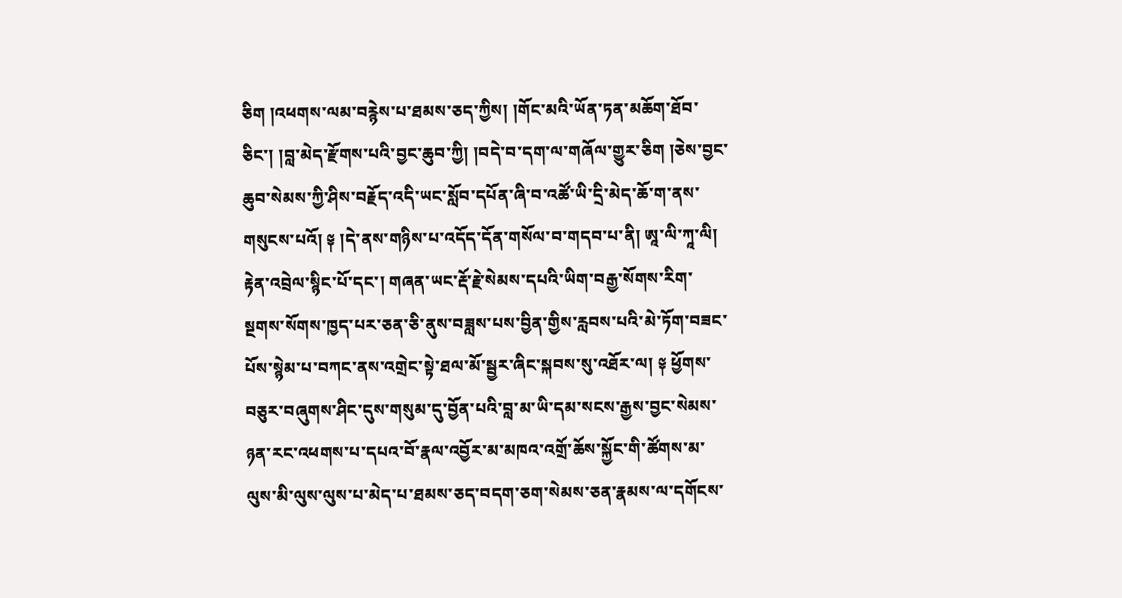ཅིག །འཕགས་ལམ་བརྙེས་པ་ཐམས་ཅད་ཀྱིས། །གོང་མའི་ཡོན་ཏན་མཆོག་ཐོབ་ཅིང་། །བླ་མེད་རྫོགས་པའི་བྱང་ཆུབ་ཀྱི། །བདེ་བ་དག་ལ་གཞོལ་གྱུར་ཅིག །ཅེས་བྱང་ཆུབ་སེམས་ཀྱི་ཤིས་བརྗོད་འདི་ཡང་སློབ་དཔོན་ཞི་བ་འཚོ་ཡི་དྲི་མེད་ཆོ་ག་ནས་གསུངས་པའོ། ༈ །དེ་ནས་གཉིས་པ་འདོད་དོན་གསོལ་བ་གདབ་པ་ནི། ཨཱ་ལི་ཀཱ་ལི། རྟེན་འབྲེལ་སྙིང་པོ་དང་། གཞན་ཡང་རྡོ་རྗེ་སེམས་དཔའི་ཡིག་བརྒྱ་སོགས་རིག་སྔགས་སོགས་ཁྱད་པར་ཅན་ཅི་ནུས་བཟླས་པས་བྱིན་གྱིས་རླབས་པའི་མེ་ཏོག་བཟང་པོས་སྙེམ་པ་བཀང་ནས་འགྲེང་སྟེ་ཐལ་མོ་སྦྱར་ཞིང་སྐབས་སུ་འཐོར་ལ། ༈ ཕྱོགས་བཅུར་བཞུགས་ཤིང་དུས་གསུམ་དུ་བྱོན་པའི་བླ་མ་ཡི་དམ་སངས་རྒྱས་བྱང་སེམས་ཉན་རང་འཕགས་པ་དཔའ་བོ་རྣལ་འབྱོར་མ་མཁའ་འགྲོ་ཆོས་སྐྱོང་གི་ཚོགས་མ་ལུས་མི་ལུས་ལུས་པ་མེད་པ་ཐམས་ཅད་བདག་ཅག་སེམས་ཅན་རྣམས་ལ་དགོངས་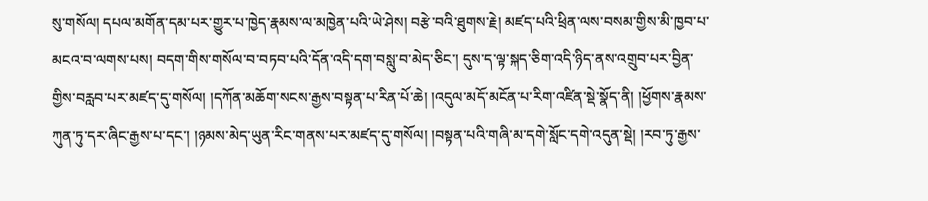སུ་གསོལ། དཔལ་མགོན་དམ་པར་གྱུར་པ་ཁྱེད་རྣམས་ལ་མཁྱེན་པའི་ཡེ་ཤེས། བརྩེ་བའི་ཐུགས་རྗེ། མཛད་པའི་ཕྲིན་ལས་བསམ་གྱིས་མི་ཁྱབ་པ་མངའ་བ་ལགས་པས། བདག་གིས་གསོལ་བ་བཏབ་པའི་དོན་འདི་དག་བསླུ་བ་མེད་ཅིང་། དུས་ད་ལྟ་སྐད་ཅིག་འདི་ཉིད་ནས་འགྲུབ་པར་བྱིན་གྱིས་བརླབ་པར་མཛད་དུ་གསོལ། །དཀོན་མཆོག་སངས་རྒྱས་བསྟན་པ་རིན་པོ་ཆེ། །འདུལ་མདོ་མངོན་པ་རིག་འཛིན་སྡེ་སྣོད་ནི། །ཕྱོགས་རྣམས་ཀུན་ཏུ་དར་ཞིང་རྒྱས་པ་དང་། །ཉམས་མེད་ཡུན་རིང་གནས་པར་མཛད་དུ་གསོལ། །བསྟན་པའི་གཞི་མ་དགེ་སློང་དགེ་འདུན་སྡེ། །རབ་ཏུ་རྒྱས་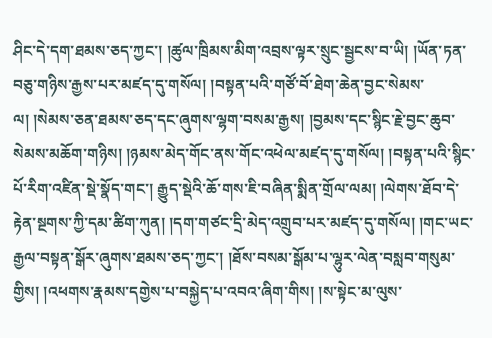ཤིང་དེ་དག་ཐམས་ཅད་ཀྱང་། །ཚུལ་ཁྲིམས་མིག་འབྲས་ལྟར་སྲུང་སྦྱངས་བ་ཡི། །ཡོན་ཏན་བཅུ་གཉིས་རྒྱས་པར་མཛད་དུ་གསོལ། །བསྟན་པའི་གཙོ་བོ་ཐེག་ཆེན་བྱང་སེམས་ལ། །སེམས་ཅན་ཐམས་ཅད་དང་ཞུགས་ལྷག་བསམ་རྒྱས། །བྱམས་དང་སྙིང་རྗེ་བྱང་ཆུབ་སེམས་མཆོག་གཉིས། །ཉམས་མེད་གོང་ནས་གོང་འཕེལ་མཛད་དུ་གསོལ། །བསྟན་པའི་སྙིང་པོ་རིག་འཛིན་སྡེ་སྣོད་གང་། རྒྱུད་སྡེའི་ཆོ་གས་ཇི་བཞིན་སྨིན་གྲོལ་ལམ། །ལེགས་ཐོབ་དེ་རྟེན་སྔགས་ཀྱི་དམ་ཚིག་ཀུན། །དག་གཙང་དྲི་མེད་འགྲུབ་པར་མཛད་དུ་གསོལ། །གང་ཡང་རྒྱལ་བསྟན་སྒོར་ཞུགས་ཐམས་ཅད་ཀྱང་། །ཐོས་བསམ་སྒོམ་པ་ལྷུར་ལེན་བསླབ་གསུམ་གྱིས། །འཕགས་རྣམས་དགྱེས་པ་བསྐྱེད་པ་འབའ་ཞིག་གིས། །ས་སྟེང་མ་ལུས་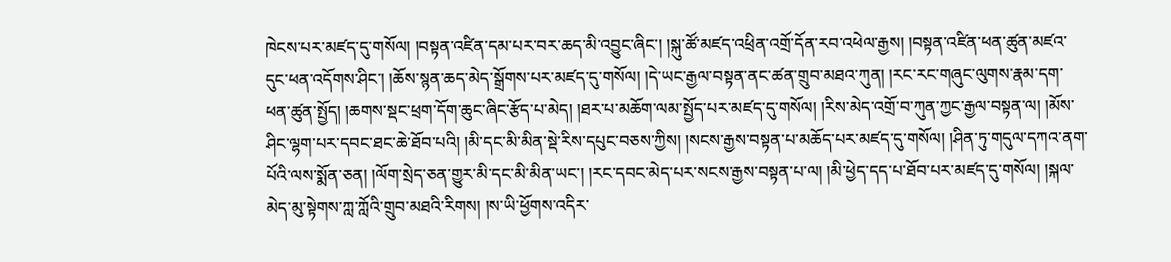ཁེངས་པར་མཛད་དུ་གསོལ། །བསྟན་འཛིན་དམ་པར་བར་ཆད་མི་འབྱུང་ཞིང་། །སྐུ་ཚོ་མཛད་འཕྲིན་འགྲོ་དོན་རབ་འཕེལ་རྒྱས། །བསྟན་འཛིན་ཕན་ཚུན་མཛའ་དུང་ཕན་འདོགས་ཤིང་། །ཆོས་སྙན་ཆད་མེད་སྒྲོགས་པར་མཛད་དུ་གསོལ། །དེ་ཡང་རྒྱལ་བསྟན་ནང་ཚན་གྲུབ་མཐའ་ཀུན། །རང་རང་གཞུང་ལུགས་རྣམ་དག་ཕན་ཚུན་སྤྱོད། །ཆགས་སྡང་ཕྲག་དོག་ཆུང་ཞིང་རྩོད་པ་མེད། །ཐར་པ་མཆོག་ལམ་སྤྱོད་པར་མཛད་དུ་གསོལ། །རིས་མེད་འགྲོ་བ་ཀུན་ཀྱང་རྒྱལ་བསྟན་ལ། །མོས་ཤིང་ལྷག་པར་དབང་ཐང་ཆེ་ཐོབ་པའི། །མི་དང་མི་མིན་སྡེ་རིས་དཔུང་བཅས་ཀྱིས། །སངས་རྒྱས་བསྟན་པ་མཆོད་པར་མཛད་དུ་གསོལ། །ཤིན་ཏུ་གདུལ་དཀའ་ནག་པོའི་ལས་སྨོན་ཅན། །ལོག་སྲེད་ཅན་གྱུར་མི་དང་མི་མིན་ཡང་། །རང་དབང་མེད་པར་སངས་རྒྱས་བསྟན་པ་ལ། །མི་ཕྱེད་དད་པ་ཐོབ་པར་མཛད་དུ་གསོལ། །སྐལ་མེད་མུ་སྟེགས་ཀླ་ཀློའི་གྲུབ་མཐའི་རིགས། །ས་ཡི་ཕྱོགས་འདིར་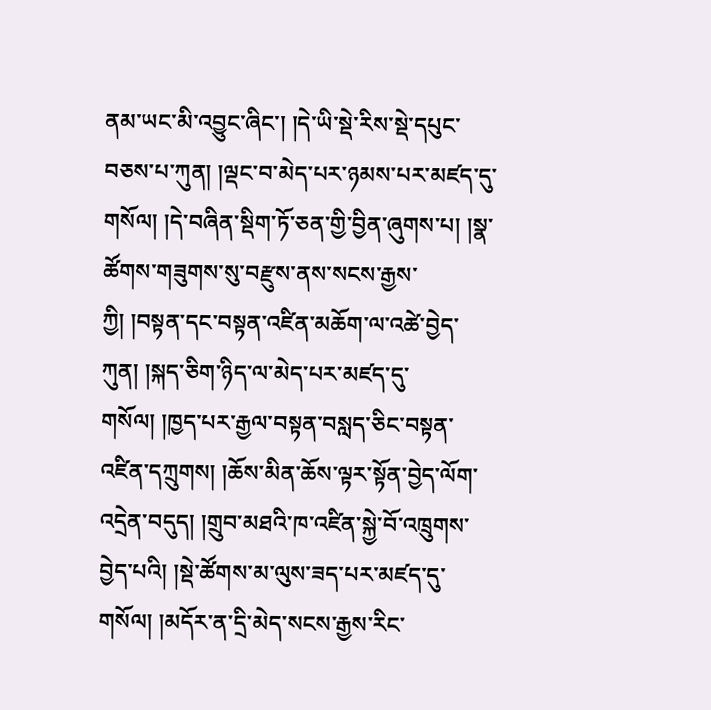ནམ་ཡང་མི་འབྱུང་ཞིང་། །དེ་ཡི་སྡེ་རིས་སྡེ་དཔུང་བཅས་པ་ཀུན། །ལྡང་བ་མེད་པར་ཉམས་པར་མཛད་དུ་གསོལ། །དེ་བཞིན་སྡིག་ཏོ་ཅན་གྱི་བྱིན་ཞུགས་པ། །སྣ་ཚོགས་གཟུགས་སུ་བརྫུས་ནས་སངས་རྒྱས་ཀྱི། །བསྟན་དང་བསྟན་འཛིན་མཆོག་ལ་འཚེ་བྱེད་ཀུན། །སྐད་ཅིག་ཉིད་ལ་མེད་པར་མཛད་དུ་གསོལ། །ཁྱད་པར་རྒྱལ་བསྟན་བསླད་ཅིང་བསྟན་འཛིན་དཀྲུགས། །ཆོས་མིན་ཆོས་ལྟར་སྟོན་བྱེད་ལོག་འདྲེན་བདུད། །གྲུབ་མཐའི་ཁ་འཛིན་སྐྱེ་བོ་འཁྲུགས་བྱེད་པའི། །སྡེ་ཚོགས་མ་ལུས་ཟད་པར་མཛད་དུ་གསོལ། །མདོར་ན་དྲི་མེད་སངས་རྒྱས་རིང་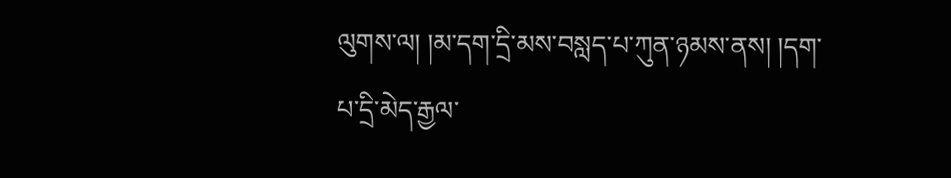ལུགས་ལ། །མ་དག་དྲི་མས་བསླད་པ་ཀུན་ཉམས་ནས། །དག་པ་དྲི་མེད་རྒྱལ་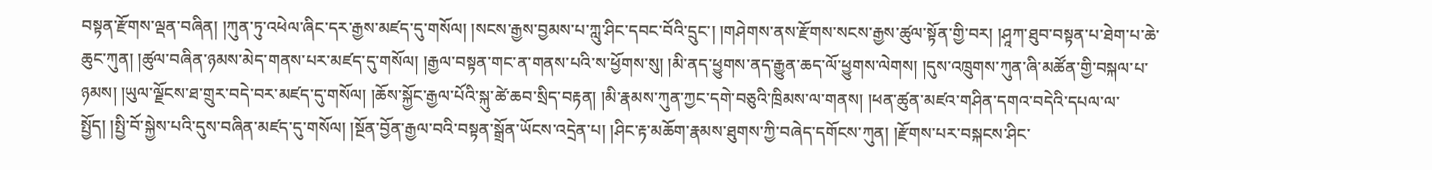བསྟན་རྫོགས་ལྡན་བཞིན། །ཀུན་ཏུ་འཕེལ་ཞིང་དར་རྒྱས་མཛད་དུ་གསོལ། །སངས་རྒྱས་བྱམས་པ་ཀླུ་ཤིང་དབང་བོའི་དྲུང་། །གཤེགས་ནས་རྫོགས་སངས་རྒྱས་ཚུལ་སྟོན་གྱི་བར། །ཤཱཀ་ཐུབ་བསྟན་པ་ཐེག་པ་ཆེ་ཆུང་ཀུན། །ཚུལ་བཞིན་ཉམས་མེད་གནས་པར་མཛད་དུ་གསོལ། །རྒྱལ་བསྟན་གང་ན་གནས་པའི་ས་ཕྱོགས་སུ། །མི་ནད་ཕྱུགས་ནད་རྒྱུན་ཆད་ལོ་ཕྱུགས་ལེགས། །དུས་འཁྲུགས་ཀུན་ཞི་མཚོན་གྱི་བསྐལ་པ་ཉམས། །ཡུལ་ལྗོངས་ཐ་གྲུར་བདེ་བར་མཛད་དུ་གསོལ། །ཆོས་སྐྱོང་རྒྱལ་པོའི་སྐུ་ཚེ་ཆབ་སྲིད་བརྟན། །མི་རྣམས་ཀུན་ཀྱང་དགེ་བཅུའི་ཁྲིམས་ལ་གནས། །ཕན་ཚུན་མཛའ་གཤིན་དགའ་བདེའི་དཔལ་ལ་སྤྱོད། །སྤྱི་བོ་སྐྱེས་པའི་དུས་བཞིན་མཛད་དུ་གསོལ། །སྔོན་བྱོན་རྒྱལ་བའི་བསྟན་སྒྲོན་ཡོངས་འདྲེན་པ། །ཤིང་རྟ་མཆོག་རྣམས་ཐུགས་ཀྱི་བཞེད་དགོངས་ཀུན། །རྫོགས་པར་བསྐངས་ཤིང་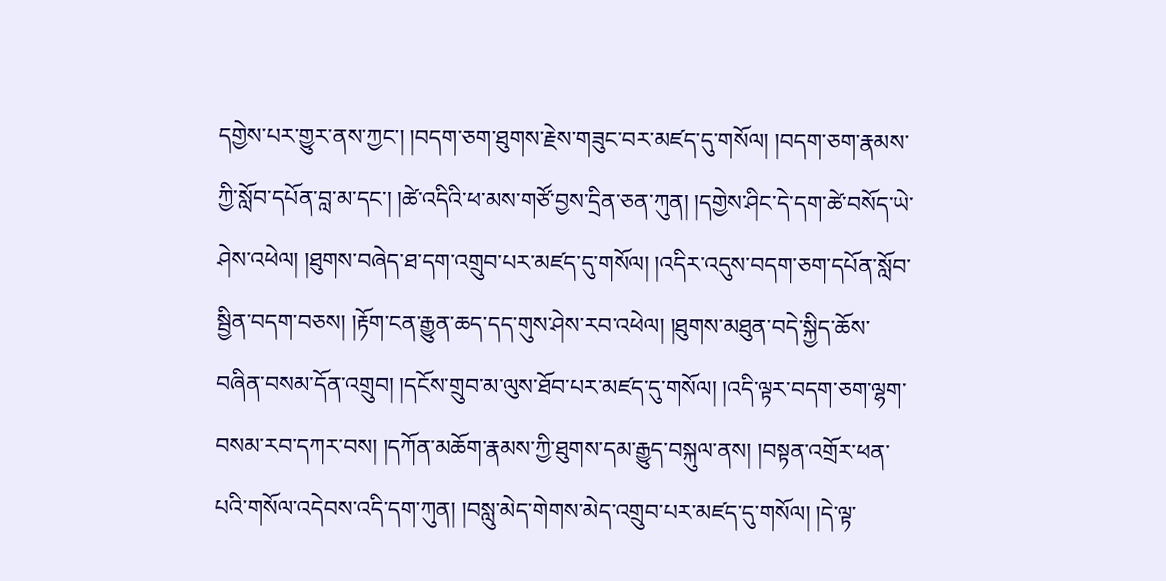དགྱེས་པར་གྱུར་ནས་ཀྱང་། །བདག་ཅག་ཐུགས་རྗེས་གཟུང་བར་མཛད་དུ་གསོལ། །བདག་ཅག་རྣམས་ཀྱི་སློབ་དཔོན་བླ་མ་དང་། །ཚེ་འདིའི་ཕ་མས་གཙོ་བྱས་དྲིན་ཅན་ཀུན། །དགྱེས་ཤིང་དེ་དག་ཚེ་བསོད་ཡེ་ཤེས་འཕེལ། །ཐུགས་བཞེད་ཐ་དག་འགྲུབ་པར་མཛད་དུ་གསོལ། །འདིར་འདུས་བདག་ཅག་དཔོན་སློབ་སྦྱིན་བདག་བཅས། །རྟོག་ངན་རྒྱུན་ཆད་དད་གུས་ཤེས་རབ་འཕེལ། །ཐུགས་མཐུན་བདེ་སྐྱིད་ཆོས་བཞིན་བསམ་དོན་འགྲུབ། །དངོས་གྲུབ་མ་ལུས་ཐོབ་པར་མཛད་དུ་གསོལ། །འདི་ལྟར་བདག་ཅག་ལྷག་བསམ་རབ་དཀར་བས། །དཀོན་མཆོག་རྣམས་ཀྱི་ཐུགས་དམ་རྒྱུད་བསྐུལ་ནས། །བསྟན་འགྲོར་ཕན་པའི་གསོལ་འདེབས་འདི་དག་ཀུན། །བསླུ་མེད་གེགས་མེད་འགྲུབ་པར་མཛད་དུ་གསོལ། །དེ་ལྟ་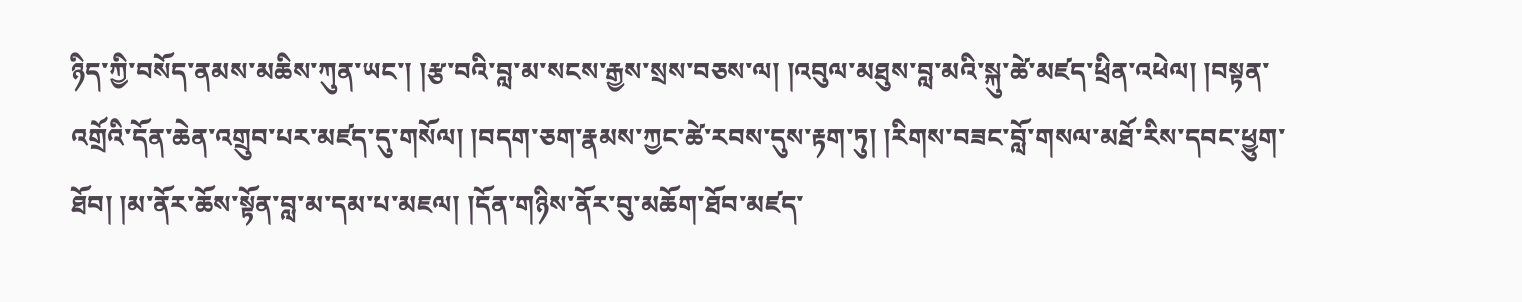ཉིད་ཀྱི་བསོད་ནམས་མཆིས་ཀུན་ཡང་། །རྩ་བའི་བླ་མ་སངས་རྒྱས་སྲས་བཅས་ལ། །འབུལ་མཐུས་བླ་མའི་སྐུ་ཚེ་མཛད་ཕྲིན་འཕེལ། །བསྟན་འགྲོའི་དོན་ཆེན་འགྲུབ་པར་མཛད་དུ་གསོལ། །བདག་ཅག་རྣམས་ཀྱང་ཚེ་རབས་དུས་རྟག་ཏུ། །རིགས་བཟང་བློ་གསལ་མཐོ་རིས་དབང་ཕྱུག་ཐོབ། །མ་ནོར་ཆོས་སྟོན་བླ་མ་དམ་པ་མཇལ། །དོན་གཉིས་ནོར་བུ་མཆོག་ཐོབ་མཛད་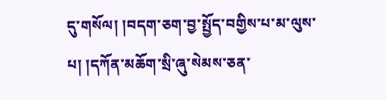དུ་གསོལ། །བདག་ཅག་བྱ་སྤྱོད་བགྱིས་པ་མ་ལུས་པ། །དཀོན་མཆོག་སྲི་ཞུ་སེམས་ཅན་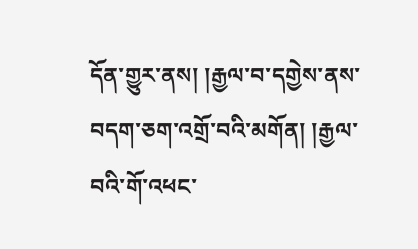དོན་གྱུར་ནས། །རྒྱལ་བ་དགྱེས་ནས་བདག་ཅག་འགྲོ་བའི་མགོན། །རྒྱལ་བའི་གོ་འཕང་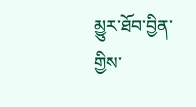མྱུར་ཐོབ་བྱིན་གྱིས་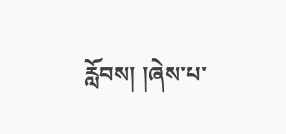རློབས། །ཞེས་པ་